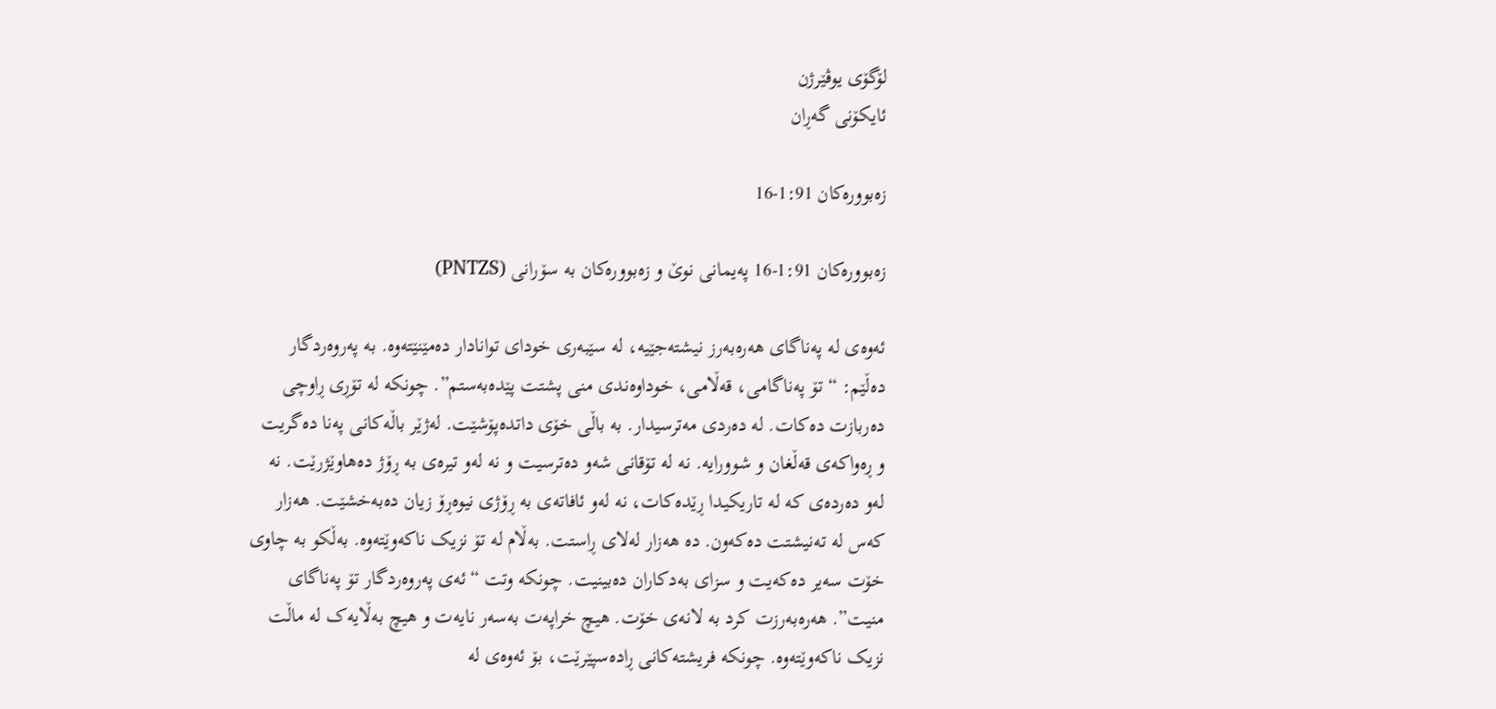لۆگۆی یوڤێرژن
ئایکۆنی گەڕان

زەبوورەکان 1:91-16

زەبوورەکان 1:91-16 پەیمانی نوێ و زەبوورەکان بە سۆرانی (PNTZS)

ئه‌وه‌ی له‌ په‌ناگای هه‌ره‌به‌رز نیشته‌جێیه‌، له‌ سێبه‌ری خودای توانادار ده‌مێنێته‌وه‌. به‌ په‌روه‌ردگار ده‌ڵێم‌: “تۆ په‌ناگامی، قه‌ڵامی، خوداوه‌ندی منی پشتت پێده‌به‌ستم”. چونكه‌ له‌ تۆڕی ڕاوچی ده‌ربازت ده‌كات. له‌ ده‌ردی مه‌ترسیدار‌. به‌ باڵی خۆی داتده‌پۆشێت. له‌ژێر باڵه‌كانی په‌نا ده‌گریت و ڕه‌واكه‌ی قه‌ڵغان و شوورایه‌. نه‌ له‌ تۆقانی شه‌و ده‌ترسیت و نه‌ له‌و تیره‌ی به‌ ڕۆژ ده‌هاوێژرێت. نه‌ له‌و ده‌رده‌ی كه‌ له‌ تاریكیدا ڕێده‌كات، نه‌ له‌و ئافاته‌ی به‌ ڕۆژی نیوه‌ڕۆ زیان ده‌به‌خشێت. هه‌زار كه‌س له‌ ته‌نیشتت ده‌كه‌ون. ده‌ هه‌زار له‌لای ڕاستت. به‌ڵام له‌ تۆ نزیک ناكه‌وێته‌وه‌. به‌ڵكو به‌ چاوی خۆت سه‌یر ده‌كه‌یت و سزای به‌دكاران ده‌بینیت. چونكه‌ وتت “ئه‌ی په‌روه‌ردگار تۆ په‌ناگای منیت”. هه‌ره‌به‌رزت كرد به‌ لانه‌ی خۆت. هیچ خراپه‌ت به‌سه‌ر نایه‌ت و هیچ به‌ڵایه‌ک له‌ ماڵت نزیک ناكه‌وێته‌وه‌. چونكه‌ فریشته‌كانی ڕاده‌سپێرێت، بۆ ئه‌وه‌ی له‌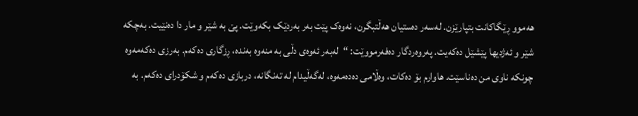هه‌موو ڕێگاكانت بتپارێزن. له‌سه‌ر ده‌ستیان هه‌ڵتبگرن، نه‌وه‌ک پێت به‌ر به‌ردێک بكه‌وێت. پێ‌ به‌ شێر و مار دا ده‌نێیت. به‌چكه‌ شێر و ئه‌ژدیها پێشێل ده‌كه‌یت. په‌روه‌ردگار ده‌فه‌رمووێت: “له‌به‌ر ئه‌وه‌ی دڵی به‌ منه‌وه‌ به‌نده‌، ڕزگاری ده‌كه‌م. به‌رزی ده‌كه‌مه‌وه‌ چونكه‌ ناوی من ده‌ناسێت. هاوارم بۆ ده‌كات، وه‌ڵامی ده‌ده‌مه‌وه‌، له‌گه‌ڵیدام له‌ ته‌نگانه‌، د‌ربازی ده‌كه‌م و شكۆدرای ده‌كه‌م. به‌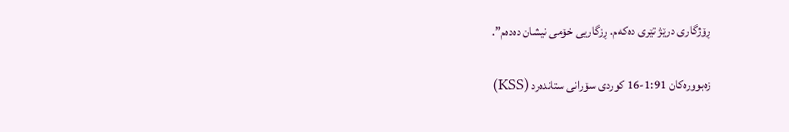ڕۆژگاری درێژ تێری ده‌كه‌م. ڕزگاریی خۆمی نیشان ده‌ده‌م”.

زەبوورەکان 1:91-16 كوردی سۆرانی ستانده‌رد (KSS)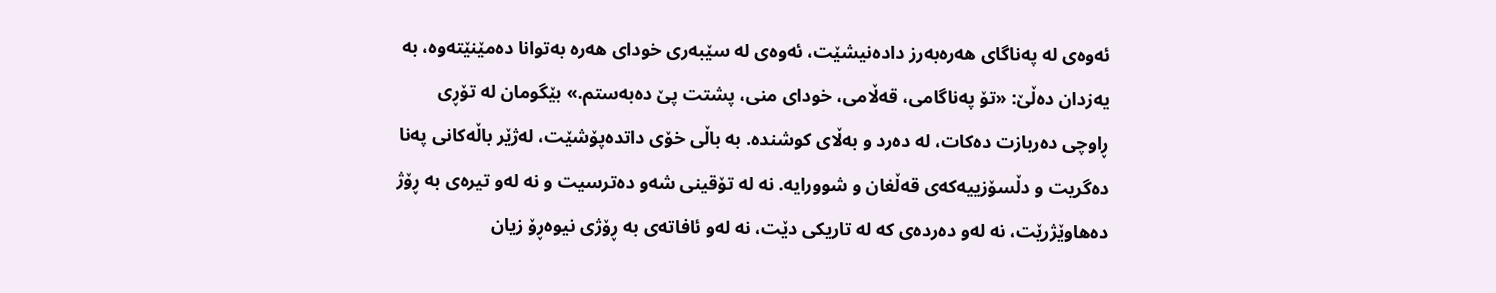ئەوەی لە پەناگای هەرەبەرز دادەنیشێت، ئەوەی لە سێبەری خودای هەرە بەتوانا دەمێنێتەوە، بە یەزدان دەڵێ: «تۆ پەناگامی، قەڵامی، خودای منی، پشتت پێ دەبەستم.» بێگومان لە تۆڕی ڕاوچی دەربازت دەکات، لە دەرد و بەڵای کوشندە. بە باڵی خۆی داتدەپۆشێت، لەژێر باڵەکانی پەنا دەگریت و دڵسۆزییەکەی قەڵغان و شوورایە. نە لە تۆقینی شەو دەترسیت و نە لەو تیرەی بە ڕۆژ دەهاوێژرێت، نە لەو دەردەی کە لە تاریکی دێت، نە لەو ئافاتەی بە ڕۆژی نیوەڕۆ زیان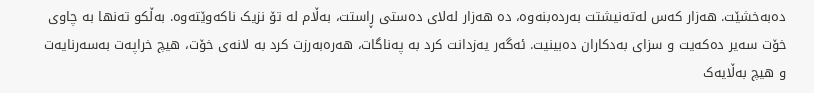دەبەخشێت. هەزار کەس لەتەنیشتت بەردەبنەوە، دە هەزار لەلای دەستی ڕاستت، بەڵام لە تۆ نزیک ناکەوێتەوە. بەڵکو تەنها بە چاوی خۆت سەیر دەکەیت و سزای بەدکاران دەبینیت. ئەگەر یەزدانت کرد بە پەناگات، هەرەبەرزت کرد بە لانەی خۆت، هیچ خراپەت بەسەرنایەت و هیچ بەڵایەک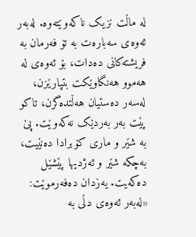لە ماڵت نزیک ناکەوێتەوە. لەبەر ئەوەی سەبارەت بە تۆ فەرمان بە فریشتەکانی دەدات، بۆ ئەوەی لە هەموو هەنگاوێکت بتپارێزن، لەسەر دەستیان هەڵتدەگرن، تاکو پێت بەر بەردێک نەکەوێت. پێ بە شێر و ماری کۆبرادا دەنێیت، بەچکە شێر و ئەژدیها پێشێل دەکەیت. یەزدان دەفەرموێت: «لەبەر ئەوەی دڵی بە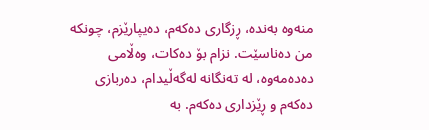منەوە بەندە، ڕزگاری دەکەم، دەیپارێزم، چونکە من دەناسێت. نزام بۆ دەکات، وەڵامی دەدەمەوە، لە تەنگانە لەگەڵیدام، دەربازی دەکەم و ڕێزداری دەکەم. بە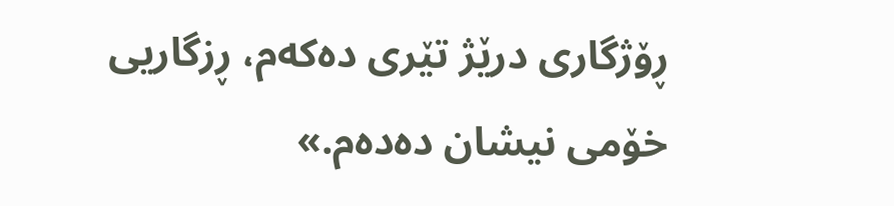ڕۆژگاری درێژ تێری دەکەم، ڕزگاریی خۆمی نیشان دەدەم.»